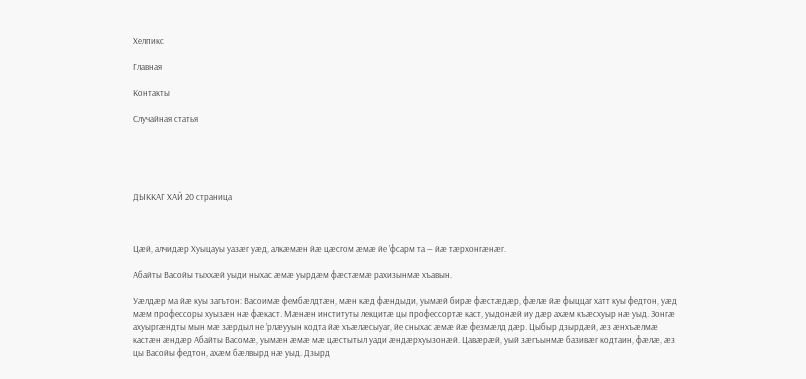Хелпикс

Главная

Контакты

Случайная статья





ДЫККАГ ХАЙ 20 страница



Цæй, алчидæр Хуыцауы уазæг уæд, алкæмæн йæ цæсгом æмæ йе ’фсарм та — йæ тæрхонгæнæг.

Абайты Васойы тыххæй уыди ныхас æмæ уырдæм фæстæмæ рахизынмæ хъавын.

Уæлдæр ма йæ куы загътон: Васоимæ фембæлдтæн, мæн кæд фæндыди, уымæй бирæ фæстæдæр, фæлæ йæ фыццаг хатт куы федтон, уæд мæм профессоры хуызæн нæ фæкаст. Мæнæн институты лекцитæ цы профессортæ каст, уыдонæй иу дæр ахæм къæсхуыр нæ уыд. Зонгæ ахуыргæндты мын мæ зæрдыл не ’рлæууын кодта йæ хъæлæсыуаг, йе сныхас æмæ йæ фезмæлд дæр. Цыбыр дзырдæй, æз æнхъæлмæ кастæн æндæр Абайты Васомæ, уымæн æмæ мæ цæстытыл уади æндæрхуызонæй. Цавæрæй, уый зæгъынмæ базивæг кодтаин, фæлæ, æз цы Васойы федтон, ахæм бæлвырд нæ уыд. Дзырд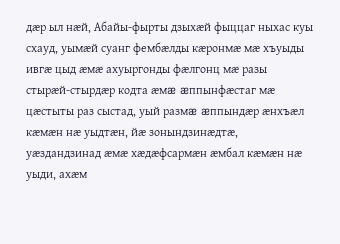дæр ыл нæй, Абайы-фырты дзыхæй фыццаг ныхас куы схауд, уымæй суанг фембæлды кæронмæ мæ хъуыды ивгæ цыд æмæ ахуыргонды фæлгонц мæ разы стырæй-стырдæр кодта æмæ æппынфæстаг мæ цæстыты раз сыстад, уый размæ æппындæр æнхъæл кæмæн нæ уыдтæн, йæ зонындзинæдтæ, уæздандзинад æмæ хæдæфсармæн æмбал кæмæн нæ уыди, ахæм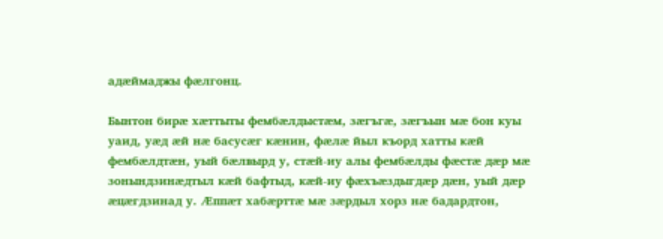адæймаджы фæлгонц.

Бынтон бирæ хæттыты фембæлдыстæм, зæгъгæ, зæгъын мæ бон куы уаид, уæд æй нæ басусæг кæнин, фæлæ йыл къорд хатты кæй фембæлдтæн, уый бæлвырд у, стæй-иу алы фембæлды фæстæ дæр мæ зонындзинæдтыл кæй бафтыд, кæй-иу фæхъæздыгдæр дæн, уый дæр æцæгдзинад у. Æппæт хабæрттæ мæ зæрдыл хорз нæ бадардтон,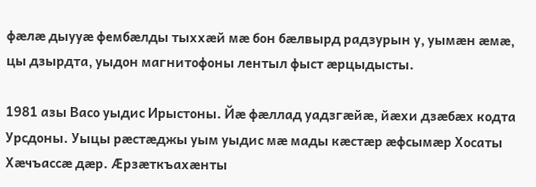фæлæ дыууæ фембæлды тыххæй мæ бон бæлвырд радзурын у, уымæн æмæ, цы дзырдта, уыдон магнитофоны лентыл фыст æрцыдысты.

1981 азы Васо уыдис Ирыстоны. Йæ фæллад уадзгæйæ, йæхи дзæбæх кодта Урсдоны. Уыцы рæстæджы уым уыдис мæ мады кæстæр æфсымæр Хосаты Хæчъассæ дæр. Æрзæткъахæнты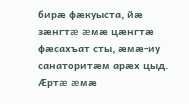бирæ фæкуыста, йæ зæнгтæ æмæ цæнгтæ фæсахъат сты, æмæ-иу санаторитæм арæх цыд. Æртæ æмæ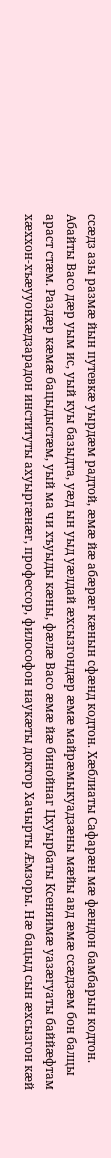ссæдз азы размæ йын путевкæ уырдæм радтой, æмæ йæ абæрæг кæнын сфæнд кодтон. Хæблиаты Сафарæн мæ фæндон бамбарын кодтон. Абайты Васо дæр уым ис, уый куы базыдта, уæд ын уыд уæлдай æхсызгондæр æмæ майрæмыкуадзæны мæйы авд æмæ ссæдзæм бон балцы араст стæм. Раздæр кæмæ бацыдыстæм, уый ма чи хъуыды кæны, фæлæ Васо æмæ йæ бинойнаг Цхуырбаты Ксеняимæ уазæгуаты баййæфтам хæххон-хъæууонхæдзарадон институты ахуыргæнæг, профессор, философон наукæты доктор Хачырты Æмзоры. Нæ бацыд сын æхсызгон кæй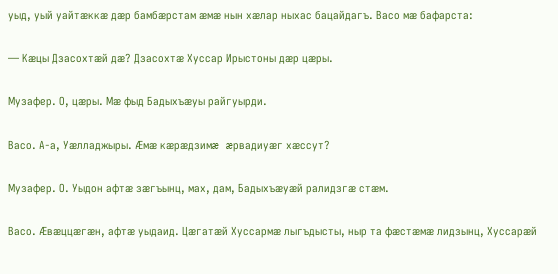уыд, уый уайтæккæ дæр бамбæрстам æмæ нын хæлар ныхас бацайдагъ. Васо мæ бафарста:

— Кæцы Дзасохтæй дæ? Дзасохтæ Хуссар Ирыстоны дæр цæры.

Музафер. О, цæры. Мæ фыд Бадыхъæуы райгуырди.

Васо. А-а, Уæлладжыры. Æмæ кæрæдзимæ æрвадиуæг хæссут?

Музафер. О. Уыдон афтæ зæгъынц, мах, дам, Бадыхъæуæй ралидзгæ стæм.

Васо. Æвæццæгæн, афтæ уыдаид. Цæгатæй Хуссармæ лыгъдысты, ныр та фæстæмæ лидзынц, Хуссарæй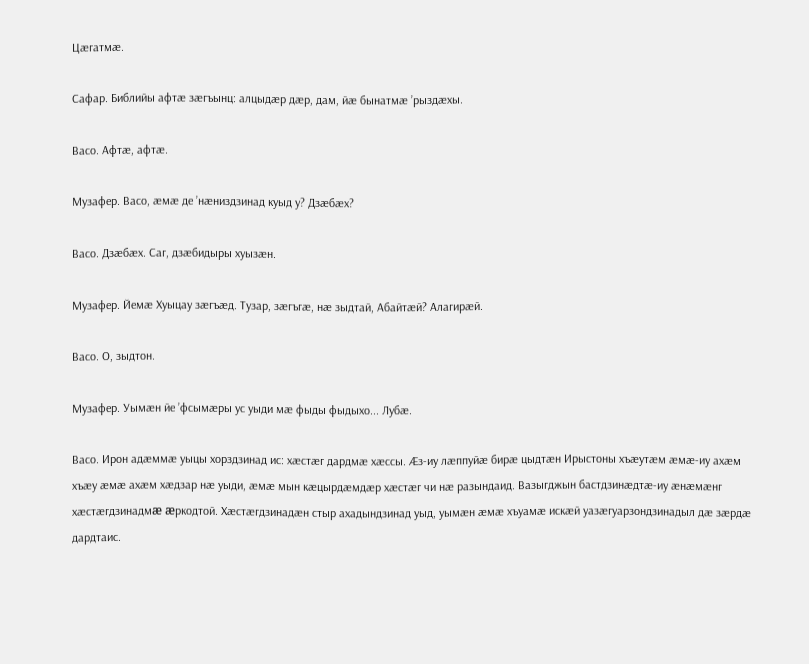Цæгатмæ.

Сафар. Библийы афтæ зæгъынц: алцыдæр дæр, дам, йæ бынатмæ ’рыздæхы.

Васо. Афтæ, афтæ.

Музафер. Васо, æмæ де ’нæниздзинад куыд у? Дзæбæх?

Васо. Дзæбæх. Саг, дзæбидыры хуызæн.

Музафер. Йемæ Хуыцау зæгъæд. Тузар, зæгъгæ, нæ зыдтай, Абайтæй? Алагирæй.

Васо. О, зыдтон.

Музафер. Уымæн йе ’фсымæры ус уыди мæ фыды фыдыхо... Лубæ.

Васо. Ирон адæммæ уыцы хорздзинад ис: хæстæг дардмæ хæссы. Æз-иу лæппуйæ бирæ цыдтæн Ирыстоны хъæутæм æмæ-иу ахæм хъæу æмæ ахæм хæдзар нæ уыди, æмæ мын кæцырдæмдæр хæстæг чи нæ разындаид. Вазыгджын бастдзинæдтæ-иу æнæмæнг хæстæгдзинадмæ æркодтой. Хæстæгдзинадæн стыр ахадындзинад уыд, уымæн æмæ хъуамæ искæй уазæгуарзондзинадыл дæ зæрдæ дардтаис.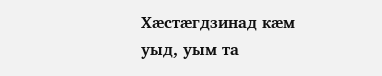Хæстæгдзинад кæм уыд, уым та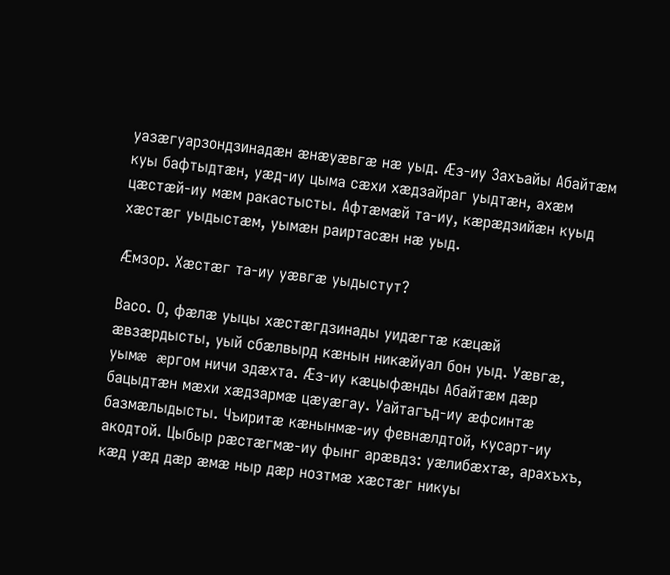уазæгуарзондзинадæн æнæуæвгæ нæ уыд. Æз-иу Захъайы Абайтæм куы бафтыдтæн, уæд-иу цыма сæхи хæдзайраг уыдтæн, ахæм цæстæй-иу мæм ракастысты. Афтæмæй та-иу, кæрæдзийæн куыд хæстæг уыдыстæм, уымæн раиртасæн нæ уыд.

Æмзор. Хæстæг та-иу уæвгæ уыдыстут?

Васо. О, фæлæ уыцы хæстæгдзинады уидæгтæ кæцæй æвзæрдысты, уый сбæлвырд кæнын никæйуал бон уыд. Уæвгæ, уымæ æргом ничи здæхта. Æз-иу кæцыфæнды Абайтæм дæр бацыдтæн мæхи хæдзармæ цæуæгау. Уайтагъд-иу æфсинтæ базмæлыдысты. Чъиритæ кæнынмæ-иу февнæлдтой, кусарт-иу акодтой. Цыбыр рæстæгмæ-иу фынг арæвдз: уæлибæхтæ, арахъхъ, кæд уæд дæр æмæ ныр дæр нозтмæ хæстæг никуы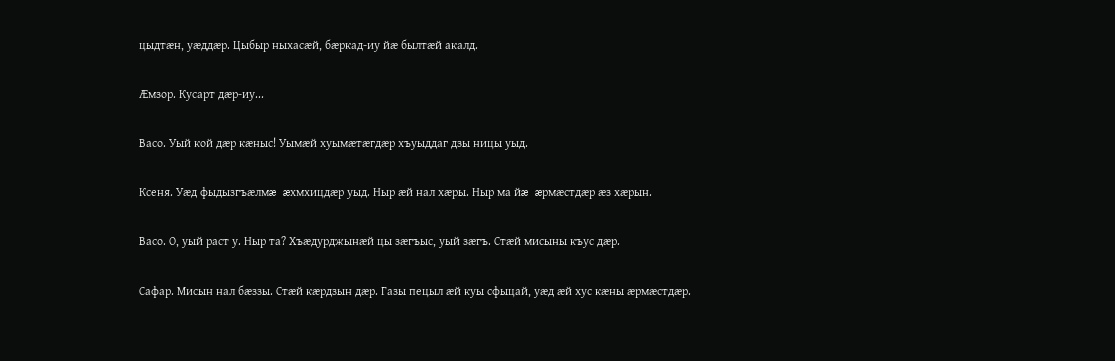цыдтæн, уæддæр. Цыбыр ныхасæй, бæркад-иу йæ былтæй акалд.

Æмзор. Кусарт дæр-иу...

Васо. Уый кой дæр кæныс! Уымæй хуымæтæгдæр хъуыддаг дзы ницы уыд.

Ксеня. Уæд фыдызгъæлмæ æхмхицдæр уыд. Ныр æй нал хæры. Ныр ма йæ æрмæстдæр æз хæрын.

Васо. О, уый раст у. Ныр та? Хъæдурджынæй цы зæгъыс, уый зæгъ. Стæй мисыны къус дæр.

Сафар. Мисын нал бæззы. Стæй кæрдзын дæр. Газы пецыл æй куы сфыцай, уæд æй хус кæны æрмæстдæр.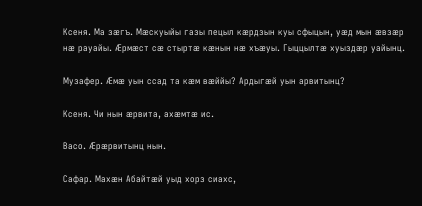Ксеня. Ма зæгъ. Мæскуыйы газы пецыл кæрдзын куы сфыцын, уæд мын æвзæр нæ рауайы. Æрмæст сæ стыртæ кæнын нæ хъæуы. Гыццылтæ хуыздæр уайынц.

Музафер. Æмæ уын ссад та кæм вæййы? Ардыгæй уын арвитынц?

Ксеня. Чи нын æрвита, ахæмтæ ис.

Васо. Æрæрвитынц нын.

Сафар. Махæн Абайтæй уыд хорз сиахс,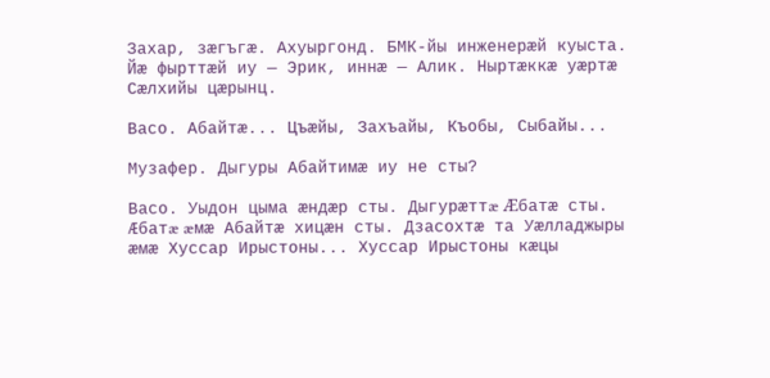Захар, зæгъгæ. Ахуыргонд. БМК-йы инженерæй куыста. Йæ фырттæй иу — Эрик, иннæ — Алик. Ныртæккæ уæртæ Сæлхийы цæрынц.

Васо. Абайтæ... Цъæйы, Захъайы, Къобы, Сыбайы...

Музафер. Дыгуры Абайтимæ иу не сты?

Васо. Уыдон цыма æндæр сты. Дыгурæттæ Æбатæ сты. Æбатæ æмæ Абайтæ хицæн сты. Дзасохтæ та Уæлладжыры æмæ Хуссар Ирыстоны... Хуссар Ирыстоны кæцы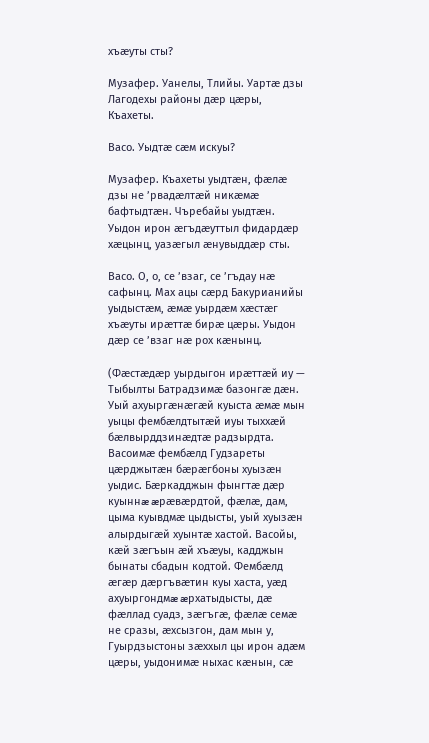хъæуты сты?

Музафер. Уанелы, Тлийы. Уартæ дзы Лагодехы районы дæр цæры, Къахеты.

Васо. Уыдтæ сæм искуы?

Музафер. Къахеты уыдтæн, фæлæ дзы не ’рвадæлтæй никæмæ бафтыдтæн. Чъребайы уыдтæн. Уыдон ирон æгъдæуттыл фидардæр хæцынц, уазæгыл æнувыддæр сты.

Васо. О, о, се ’взаг, се ’гъдау нæ сафынц. Мах ацы сæрд Бакурианийы уыдыстæм, æмæ уырдæм хæстæг хъæуты ирæттæ бирæ цæры. Уыдон дæр се ’взаг нæ рох кæнынц.

(Фæстæдæр уырдыгон ирæттæй иу — Тыбылты Батрадзимæ базонгæ дæн. Уый ахуыргæнæгæй куыста æмæ мын уыцы фембæлдтытæй иуы тыххæй бæлвырддзинæдтæ радзырдта. Васоимæ фембæлд Гудзареты цæрджытæн бæрæгбоны хуызæн уыдис. Бæркадджын фынгтæ дæр куыннæ æрæвæрдтой, фæлæ, дам, цыма куывдмæ цыдысты, уый хуызæн алырдыгæй хуынтæ хастой. Васойы, кæй зæгъын æй хъæуы, кадджын бынаты сбадын кодтой. Фембæлд æгæр дæргъвæтин куы хаста, уæд ахуыргондмæ æрхатыдысты, дæ фæллад суадз, зæгъгæ, фæлæ семæ не сразы, æхсызгон, дам мын у, Гуырдзыстоны зæххыл цы ирон адæм цæры, уыдонимæ ныхас кæнын, сæ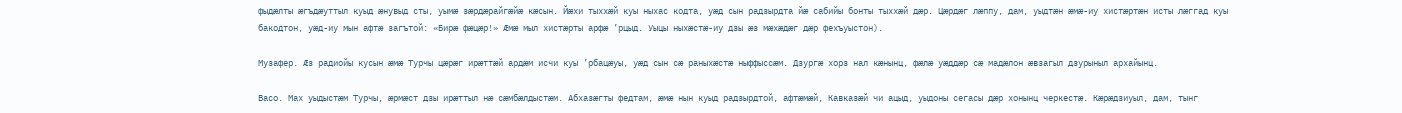фыдæлты æгъдæуттыл куыд æнувыд сты, уымæ зæрдæрайгæйæ кæсын. Йæхи тыххæй куы ныхас кодта, уæд сын радзырдта йæ сабийы бонты тыххæй дæр. Цæрдæг лæппу, дам, уыдтæн æмæ-иу хистæртæн исты лæггад куы бакодтон, уæд-иу мын афтæ загътой: «Бирæ фæцæр!» Æмæ мыл хистæрты арфæ ’рцыд. Уыцы ныхæстæ-иу дзы æз мæхæдæг дæр фехъуыстон).

Музафер. Æз радиойы кусын æмæ Турчы цæрæг ирæттæй ардæм исчи куы ’рбацæуы, уæд сын сæ раныхæстæ ныффыссæм. Дзургæ хорз нал кæнынц, фæлæ уæддæр сæ мадæлон æвзагыл дзурыныл архайынц.

Васо. Мах уыдыстæм Турчы, æрмæст дзы ирæттыл нæ сæмбæлдыстæм. Абхазæгты федтам, æмæ нын куыд радзырдтой, афтæмæй, Кавказæй чи ацыд, уыдоны сегасы дæр хонынц черкестæ. Кæрæдзиуыл, дам, тынг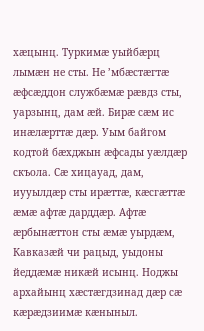хæцынц. Туркимæ уыйбæрц лымæн не сты. Не ’мбæстæгтæ æфсæддон службæмæ рæвдз сты, уарзынц, дам æй. Бирæ сæм ис инæлæрттæ дæр. Уым байгом кодтой бæхджын æфсады уæлдæр скъола. Сæ хицауад, дам, иууылдæр сты ирæттæ, кæсгæттæ æмæ афтæ дарддæр. Афтæ æрбынæттон сты æмæ уырдæм, Кавказæй чи рацыд, уыдоны йеддæмæ никæй исынц. Ноджы архайынц хæстæгдзинад дæр сæ кæрæдзиимæ кæныныл.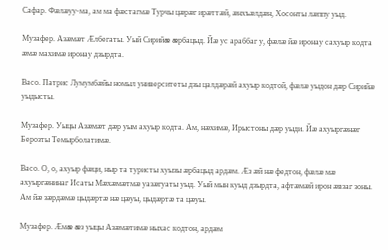Сафар. Фæлæуу-ма, ам ма фæстагмæ Турчы цæрæг ирæттæй, æнхъæлдæн, Хосонты лæппу уыд.

Музафер. Азæмæт Æлбегаты. Уый Сирийæ æрбацыд. Йæ ус араббаг у, фæлæ йæ иронау сахуыр кодта æмæ махимæ иронау дзырдта.

Васо. Патрис Лумумбæйы номыл университеты дзы цалдæрæй ахуыр кодтой, фæлæ уыдон дæр Сирийæ уыдысты.

Музафер. Уыцы Азæмæт дæр уым ахуыр кодта. Ам, нæхимæ, Ирыстоны дæр уыди. Йæ ахуыргæнæг Берозты Темырболатимæ.

Васо. О, о, ахуыр фæци, ныр та туристы хуызы æрбацыд ардæм. Æз æй нæ федтон, фæлæ мæ ахуыргæнинаг Исаты Мæхæмæтмæ уазæгуаты уыд. Уый мын куыд дзырдта, афтæмæй ирон æвзаг зоны. Ам йæ зæрдæмæ цыдæртæ нæ цæуы, цыдæртæ та цæуы.

Музафер. Æмæ æз уыцы Азæмæтимæ ныхас кодтон, ардæм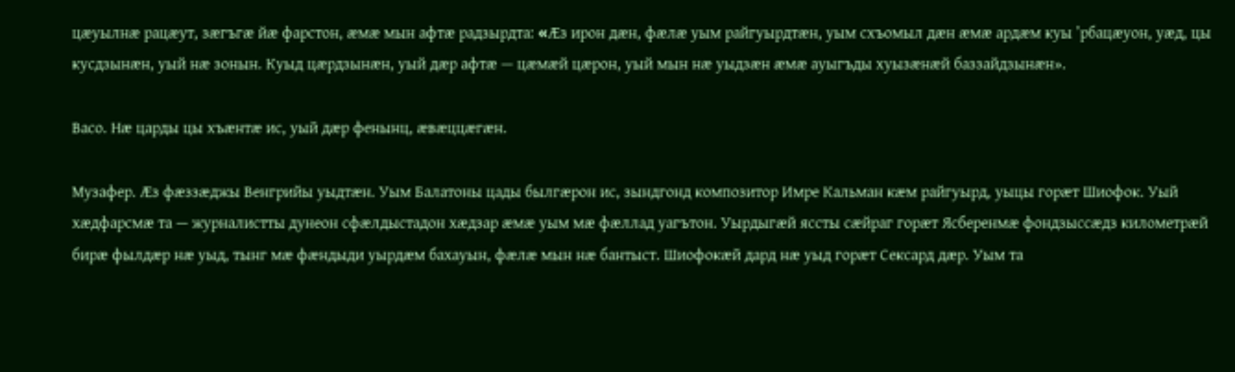цæуылнæ рацæут, зæгъгæ йæ фарстон, æмæ мын афтæ радзырдта: «Æз ирон дæн, фæлæ уым райгуырдтæн, уым схъомыл дæн æмæ ардæм куы ’рбацæуон, уæд, цы кусдзынæн, уый нæ зонын. Куыд цæрдзынæн, уый дæр афтæ — цæмæй цæрон, уый мын нæ уыдзæн æмæ ауыгъды хуызæнæй баззайдзынæн».

Васо. Нæ царды цы хъæнтæ ис, уый дæр фенынц, æвæццæгæн.

Музафер. Æз фæззæджы Венгрийы уыдтæн. Уым Балатоны цады былгæрон ис, зындгонд композитор Имре Кальман кæм райгуырд, уыцы горæт Шиофок. Уый хæдфарсмæ та — журналистты дунеон сфæлдыстадон хæдзар æмæ уым мæ фæллад уагътон. Уырдыгæй яссты сæйраг горæт Ясберенмæ фондзыссæдз километрæй бирæ фылдæр нæ уыд, тынг мæ фæндыди уырдæм бахауын, фæлæ мын нæ бантыст. Шиофокæй дард нæ уыд горæт Сексард дæр. Уым та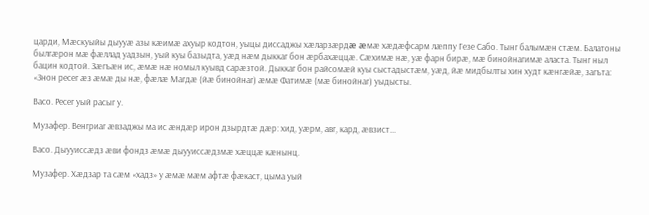царди, Мæскуыйы дыууæ азы кæимæ ахуыр кодтон, уыцы диссаджы хæларзæрдæ æмæ хæдæфсарм лæппу Гезе Сабо. Тынг балымæн стæм. Балатоны былгæрон мæ фæллад уадзын, уый куы базыдта, уæд нæм дыккаг бон æрбахæццæ. Сæхимæ нæ, уæ фарн бирæ, мæ бинойнагимæ аласта. Тынг ныл бацин кодтой. Зæгъæн ис, æмæ нæ номыл куывд сарæзтой. Дыккаг бон райсомæй куы сыстадыстæм, уæд, йæ мидбылты хин худт кæнгæйæ, загъта: «Знон ресег æз æмæ ды нæ, фæлæ Магдæ (йæ бинойнаг) æмæ Фатимæ (мæ бинойнаг) уыдысты.

Васо. Ресег уый расыг у.

Музафер. Венгриаг æвзаджы ма ис æндæр ирон дзырдтæ дæр: хид, уæрм, авг, кард, æвзист...

Васо. Дыууиссæдз æви фондз æмæ дыууиссæдзмæ хæццæ кæнынц.

Музафер. Хæдзар та сæм «хадз» у æмæ мæм афтæ фæкаст, цыма уый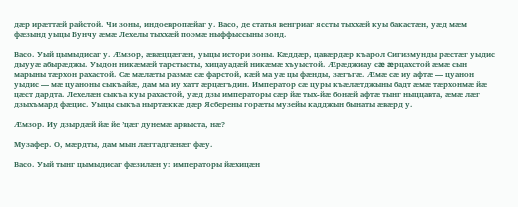дæр ирæттæй райстой. Чи зоны, индоевропæйаг у. Васо, де статья венгриаг яссты тыххæй куы бакастæн, уæд мæм фæзынд уыцы Бунчу æмæ Лехелы тыххæй поэмæ ныффыссыны зонд.

Васо. Уый цымыдисаг у. Æмзор, æвæццæгæн, уыцы истори зоны. Кæддæр, цавæрдæр къарол Сигизмунды рæстæг уыдис дыууæ абырæджы. Уыдон никæмæй тарстысты, хицауадæй никæмæ хъуыстой. Æрæджиау сæ æрцахстой æмæ сын марыны тæрхон рахастой. Сæ мæлæты размæ сæ фарстой, кæй ма уæ цы фæнды, зæгъгæ. Æмæ сæ иу афтæ — цуанон уыдис — мæ цуаноны сыкъайæ, дам ма иу хатт æрцæгъдин. Император сæ цуры къæлæтджыны бадт æмæ тæрхонмæ йæ цæст дардта. Лехелæн сыкъа куы рахастой, уæд дзы императоры сæр йæ тых-йæ бонæй афтæ тынг ныццавта, æмæ лæг дзыхъмард фæцис. Уыцы сыкъа ныртæккæ дæр Ясберены горæты музейы кадджын бынаты æвæрд у.

Æмзор. Иу дзырдæй йæ йе ’цæг дунемæ арвыста, нæ?

Музафер. О, мæрдты, дам мын лæггадгæнæг фæу.

Васо. Уый тынг цымыдисаг фæзилæн у: императоры йæхицæн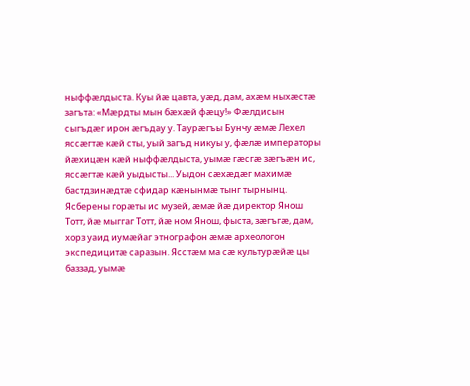ныффæлдыста. Куы йæ цавта, уæд, дам, ахæм ныхæстæ загъта: «Мæрдты мын бæхæй фæцу!» Фæлдисын сыгъдæг ирон æгъдау у. Таурæгъы Бунчу æмæ Лехел яссæгтæ кæй сты, уый загъд никуы у, фæлæ императоры йæхицæн кæй ныффæлдыста, уымæ гæсгæ зæгъæн ис, яссæгтæ кæй уыдысты... Уыдон сæхæдæг махимæ бастдзинæдтæ сфидар кæнынмæ тынг тырнынц. Ясберены горæты ис музей, æмæ йæ директор Янош Тотт, йæ мыггаг Тотт, йæ ном Янош, фыста, зæгъгæ, дам, хорз уаид иумæйаг этнографон æмæ археологон экспедицитæ саразын. Ясстæм ма сæ культурæйæ цы баззад, уымæ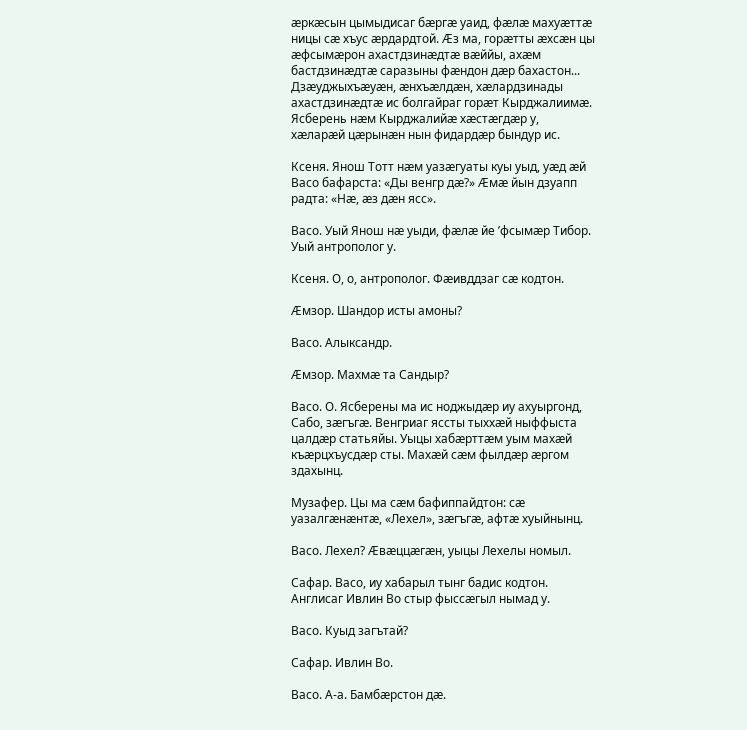æркæсын цымыдисаг бæргæ уаид, фæлæ махуæттæ ницы сæ хъус æрдардтой. Æз ма, горæтты æхсæн цы æфсымæрон ахастдзинæдтæ вæййы, ахæм бастдзинæдтæ саразыны фæндон дæр бахастон... Дзæуджыхъæуæн, æнхъæлдæн, хæлардзинады ахастдзинæдтæ ис болгайраг горæт Кырджалиимæ. Ясберень нæм Кырджалийæ хæстæгдæр у, хæларæй цæрынæн нын фидардæр бындур ис.

Ксеня. Янош Тотт нæм уазæгуаты куы уыд, уæд æй Васо бафарста: «Ды венгр дæ?» Æмæ йын дзуапп радта: «Нæ, æз дæн ясс».

Васо. Уый Янош нæ уыди, фæлæ йе ’фсымæр Тибор. Уый антрополог у.

Ксеня. О, о, антрополог. Фæивддзаг сæ кодтон.

Æмзор. Шандор исты амоны?

Васо. Алыксандр.

Æмзор. Махмæ та Сандыр?

Васо. О. Ясберены ма ис ноджыдæр иу ахуыргонд, Сабо, зæгъгæ. Венгриаг яссты тыххæй ныффыста цалдæр статьяйы. Уыцы хабæрттæм уым махæй къæрцхъусдæр сты. Махæй сæм фылдæр æргом здахынц.

Музафер. Цы ма сæм бафиппайдтон: сæ уазалгæнæнтæ, «Лехел», зæгъгæ, афтæ хуыйнынц.

Васо. Лехел? Æвæццæгæн, уыцы Лехелы номыл.

Сафар. Васо, иу хабарыл тынг бадис кодтон. Англисаг Ивлин Во стыр фыссæгыл нымад у.

Васо. Куыд загътай?

Сафар. Ивлин Во.

Васо. А-а. Бамбæрстон дæ.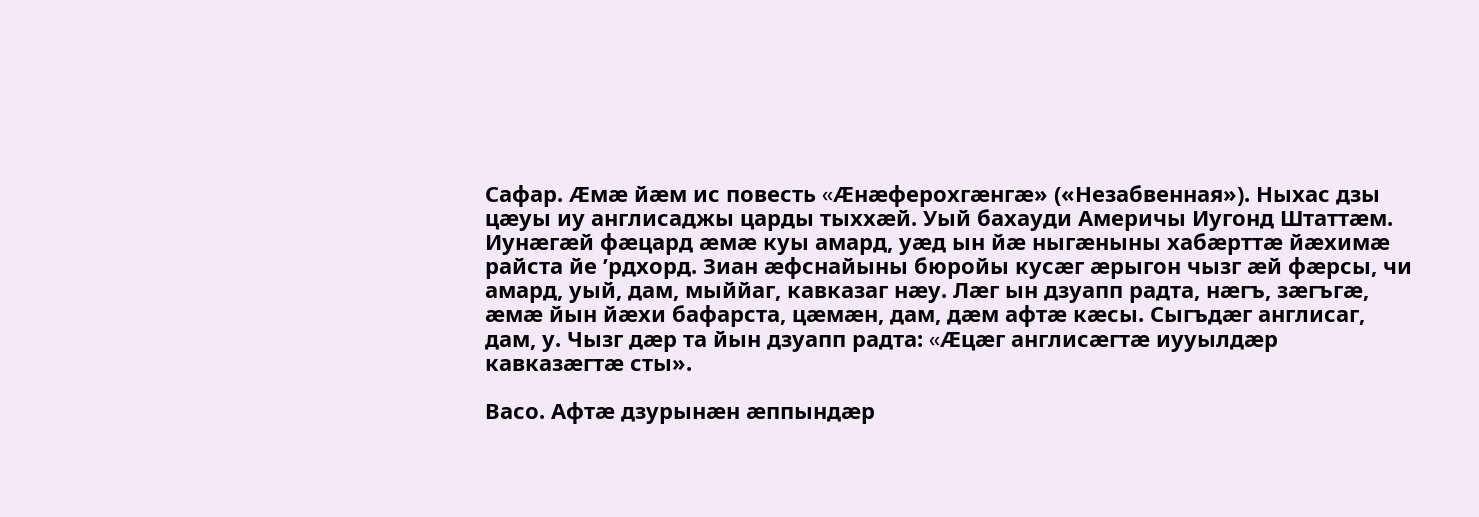Сафар. Æмæ йæм ис повесть «Æнæферохгæнгæ» («Незабвенная»). Ныхас дзы цæуы иу англисаджы царды тыххæй. Уый бахауди Америчы Иугонд Штаттæм. Иунæгæй фæцард æмæ куы амард, уæд ын йæ ныгæныны хабæрттæ йæхимæ райста йе ’рдхорд. Зиан æфснайыны бюройы кусæг æрыгон чызг æй фæрсы, чи амард, уый, дам, мыййаг, кавказаг нæу. Лæг ын дзуапп радта, нæгъ, зæгъгæ, æмæ йын йæхи бафарста, цæмæн, дам, дæм афтæ кæсы. Сыгъдæг англисаг, дам, у. Чызг дæр та йын дзуапп радта: «Æцæг англисæгтæ иууылдæр кавказæгтæ сты».

Васо. Афтæ дзурынæн æппындæр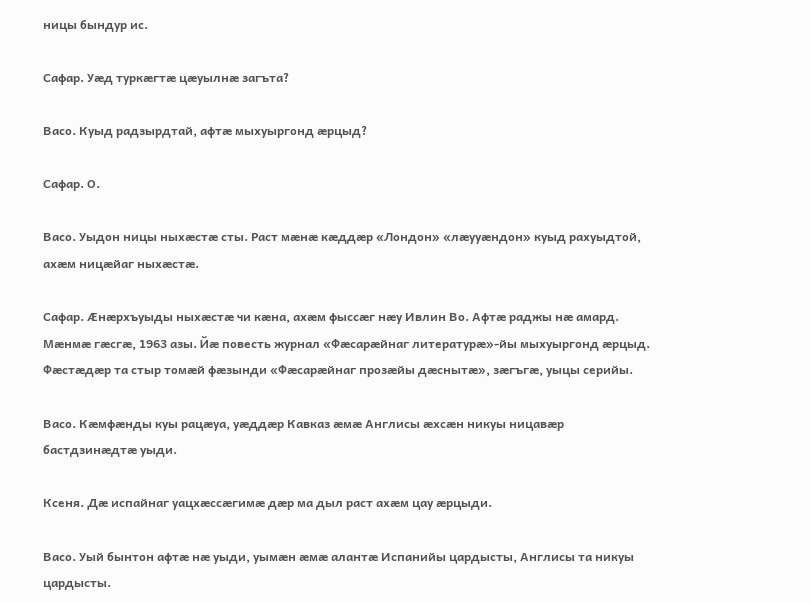ницы бындур ис.

Сафар. Уæд туркæгтæ цæуылнæ загъта?

Васо. Куыд радзырдтай, афтæ мыхуыргонд æрцыд?

Сафар. О.

Васо. Уыдон ницы ныхæстæ сты. Раст мæнæ кæддæр «Лондон» «лæууæндон» куыд рахуыдтой, ахæм ницæйаг ныхæстæ.

Сафар. Æнæрхъуыды ныхæстæ чи кæна, ахæм фыссæг нæу Ивлин Во. Афтæ раджы нæ амард. Мæнмæ гæсгæ, 1963 азы. Йæ повесть журнал «Фæсарæйнаг литературæ»-йы мыхуыргонд æрцыд. Фæстæдæр та стыр томæй фæзынди «Фæсарæйнаг прозæйы дæснытæ», зæгъгæ, уыцы серийы.

Васо. Кæмфæнды куы рацæуа, уæддæр Кавказ æмæ Англисы æхсæн никуы ницавæр бастдзинæдтæ уыди.

Ксеня. Дæ испайнаг уацхæссæгимæ дæр ма дыл раст ахæм цау æрцыди.

Васо. Уый бынтон афтæ нæ уыди, уымæн æмæ алантæ Испанийы цардысты, Англисы та никуы цардысты.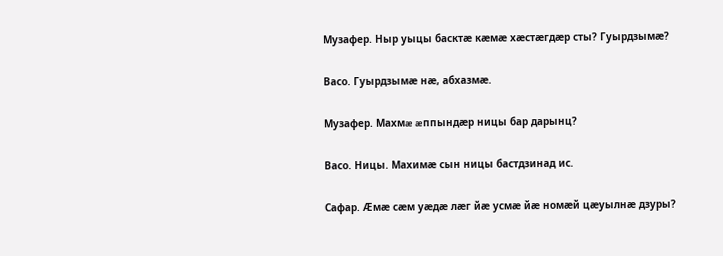Музафер. Ныр уыцы басктæ кæмæ хæстæгдæр сты? Гуырдзымæ?

Васо. Гуырдзымæ нæ, абхазмæ.

Музафер. Махмæ æппындæр ницы бар дарынц?

Васо. Ницы. Махимæ сын ницы бастдзинад ис.

Сафар. Æмæ сæм уæдæ лæг йæ усмæ йæ номæй цæуылнæ дзуры?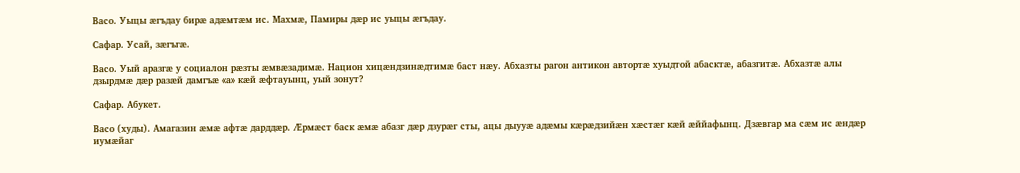Васо. Уыцы æгъдау бирæ адæмтæм ис. Махмæ, Памиры дæр ис уыцы æгъдау.

Сафар. Усай, зæгъгæ.

Васо. Уый аразгæ у социалон рæзты æмвæзадимæ. Национ хицæндзинæдтимæ баст нæу. Абхазты рагон антикон автортæ хуыдтой абасктæ, абазгитæ. Абхазтæ алы дзырдмæ дæр разæй дамгъæ «а» кæй æфтауынц, уый зонут?

Сафар. Абукет.

Васо (худы). Амагазин æмæ афтæ дарддæр. Æрмæст баск æмæ абазг дæр дзурæг сты, ацы дыууæ адæмы кæрæдзийæн хæстæг кæй æййафынц. Дзæвгар ма сæм ис æндæр иумæйаг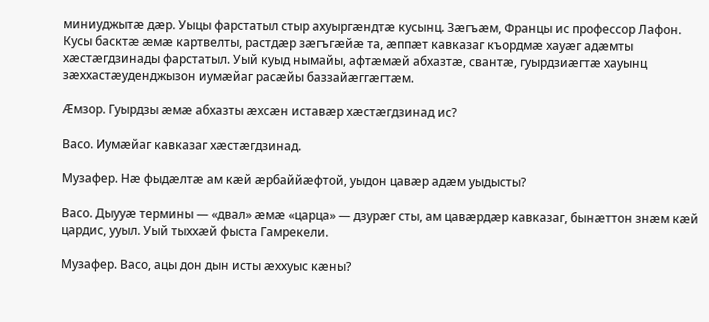миниуджытæ дæр. Уыцы фарстатыл стыр ахуыргæндтæ кусынц. Зæгъæм, Францы ис профессор Лафон. Кусы басктæ æмæ картвелты, растдæр зæгъгæйæ та, æппæт кавказаг къордмæ хауæг адæмты хæстæгдзинады фарстатыл. Уый куыд нымайы, афтæмæй абхазтæ, свантæ, гуырдзиæгтæ хауынц зæххастæуденджызон иумæйаг расæйы баззайæггæгтæм.

Æмзор. Гуырдзы æмæ абхазты æхсæн иставæр хæстæгдзинад ис?

Васо. Иумæйаг кавказаг хæстæгдзинад.

Музафер. Нæ фыдæлтæ ам кæй æрбаййæфтой, уыдон цавæр адæм уыдысты?

Васо. Дыууæ термины — «двал» æмæ «царца» — дзурæг сты, ам цавæрдæр кавказаг, бынæттон знæм кæй цардис, ууыл. Уый тыххæй фыста Гамрекели.

Музафер. Васо, ацы дон дын исты æххуыс кæны?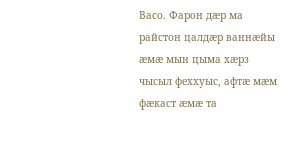Васо. Фарон дæр ма райстон цалдæр ваннæйы æмæ мын цыма хæрз чысыл феххуыс, афтæ мæм фæкаст æмæ та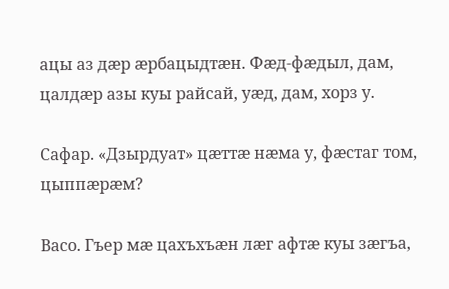ацы аз дæр æрбацыдтæн. Фæд-фæдыл, дам, цалдæр азы куы райсай, уæд, дам, хорз у.

Сафар. «Дзырдуат» цæттæ нæма у, фæстаг том, цыппæрæм?

Васо. Гъер мæ цахъхъæн лæг афтæ куы зæгъа,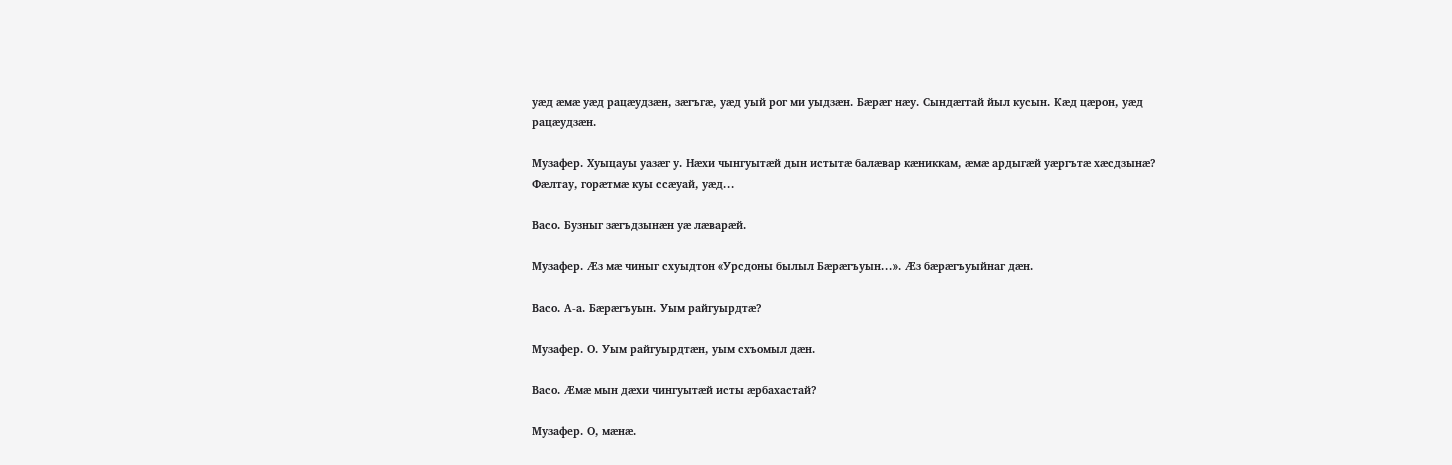уæд æмæ уæд рацæудзæн, зæгъгæ, уæд уый рог ми уыдзæн. Бæрæг нæу. Сындæггай йыл кусын. Кæд цæрон, уæд рацæудзæн.

Музафер. Хуыцауы уазæг у. Нæхи чынгуытæй дын истытæ балæвар кæниккам, æмæ ардыгæй уæргътæ хæсдзынæ? Фæлтау, горæтмæ куы ссæуай, уæд...

Васо. Бузныг зæгъдзынæн уæ лæварæй.

Музафер. Æз мæ чиныг схуыдтон «Урсдоны былыл Бæрæгъуын...». Æз бæрæгъуыйнаг дæн.

Васо. А-а. Бæрæгъуын. Уым райгуырдтæ?

Музафер. О. Уым райгуырдтæн, уым схъомыл дæн.

Васо. Æмæ мын дæхи чингуытæй исты æрбахастай?

Музафер. О, мæнæ.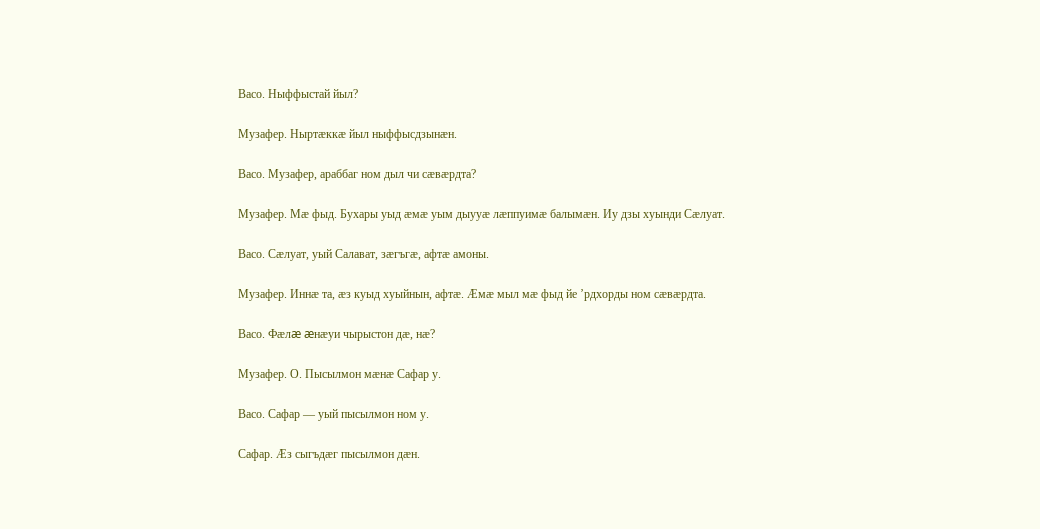Васо. Ныффыстай йыл?

Музафер. Ныртæккæ йыл ныффысдзынæн.

Васо. Музафер, араббаг ном дыл чи сæвæрдта?

Музафер. Мæ фыд. Бухары уыд æмæ уым дыууæ лæппуимæ балымæн. Иу дзы хуынди Сæлуат.

Васо. Сæлуат, уый Салават, зæгъгæ, афтæ амоны.

Музафер. Иннæ та, æз куыд хуыйнын, афтæ. Æмæ мыл мæ фыд йе ’рдхорды ном сæвæрдта.

Васо. Фæлæ æнæуи чырыстон дæ, нæ?

Музафер. О. Пысылмон мæнæ Сафар у.

Васо. Сафар — уый пысылмон ном у.

Сафар. Æз сыгъдæг пысылмон дæн.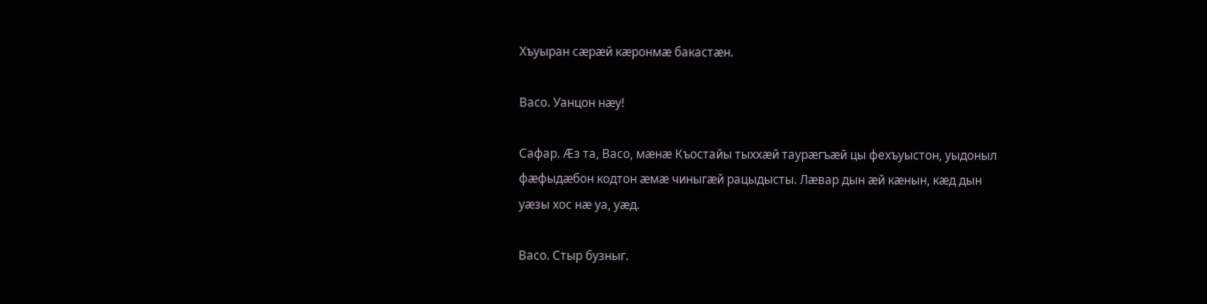Хъуыран сæрæй кæронмæ бакастæн.

Васо. Уанцон нæу!

Сафар. Æз та, Васо, мæнæ Къостайы тыххæй таурæгъæй цы фехъуыстон, уыдоныл фæфыдæбон кодтон æмæ чиныгæй рацыдысты. Лæвар дын æй кæнын, кæд дын уæзы хос нæ уа, уæд.

Васо. Стыр бузныг.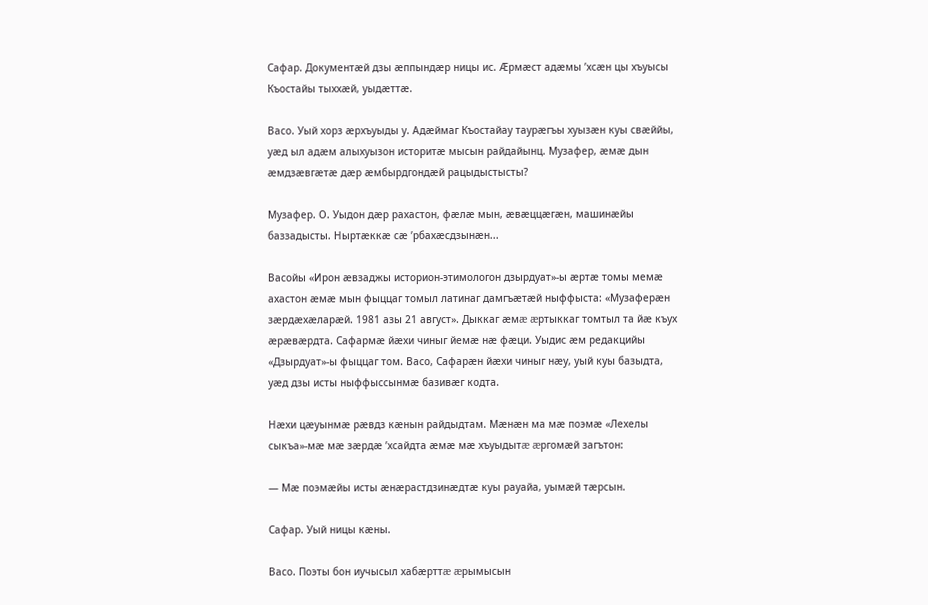Сафар. Документæй дзы æппындæр ницы ис. Æрмæст адæмы ’хсæн цы хъуысы Къостайы тыххæй, уыдæттæ.

Васо. Уый хорз æрхъуыды у. Адæймаг Къостайау таурæгъы хуызæн куы свæййы, уæд ыл адæм алыхуызон историтæ мысын райдайынц. Музафер, æмæ дын æмдзæвгæтæ дæр æмбырдгондæй рацыдыстысты?

Музафер. О. Уыдон дæр рахастон, фæлæ мын, æвæццæгæн, машинæйы баззадысты. Ныртæккæ сæ ’рбахæсдзынæн...

Васойы «Ирон æвзаджы историон-этимологон дзырдуат»-ы æртæ томы мемæ ахастон æмæ мын фыццаг томыл латинаг дамгъæтæй ныффыста: «Музаферæн зæрдæхæларæй. 1981 азы 21 август». Дыккаг æмæ æртыккаг томтыл та йæ къух æрæвæрдта. Сафармæ йæхи чиныг йемæ нæ фæци. Уыдис æм редакцийы «Дзырдуат»-ы фыццаг том. Васо, Сафарæн йæхи чиныг нæу, уый куы базыдта, уæд дзы исты ныффыссынмæ базивæг кодта.

Нæхи цæуынмæ рæвдз кæнын райдыдтам. Мæнæн ма мæ поэмæ «Лехелы сыкъа»-мæ мæ зæрдæ ’хсайдта æмæ мæ хъуыдытæ æргомæй загътон:

— Мæ поэмæйы исты æнæрастдзинæдтæ куы рауайа, уымæй тæрсын.

Сафар. Уый ницы кæны.

Васо. Поэты бон иучысыл хабæрттæ æрымысын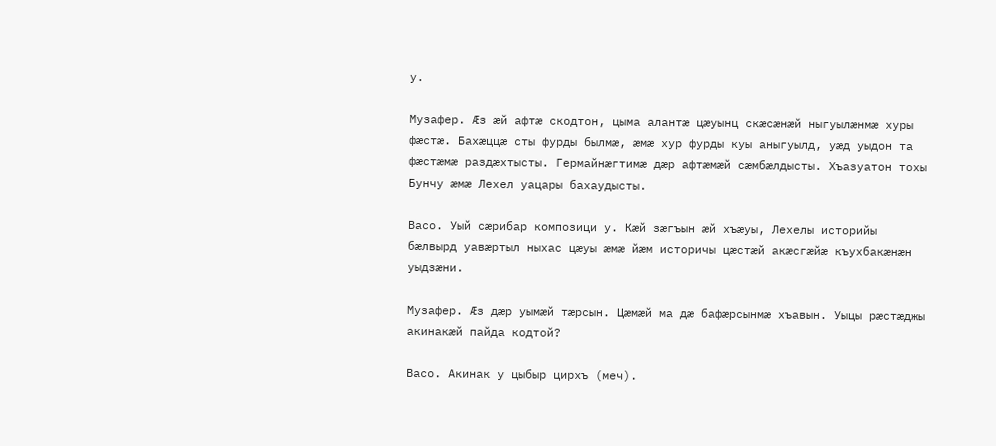у.

Музафер. Æз æй афтæ скодтон, цыма алантæ цæуынц скæсæнæй ныгуылæнмæ хуры фæстæ. Бахæццæ сты фурды былмæ, æмæ хур фурды куы аныгуылд, уæд уыдон та фæстæмæ раздæхтысты. Гермайнæгтимæ дæр афтæмæй сæмбæлдысты. Хъазуатон тохы Бунчу æмæ Лехел уацары бахаудысты.

Васо. Уый сæрибар композици у. Кæй зæгъын æй хъæуы, Лехелы историйы бæлвырд уавæртыл ныхас цæуы æмæ йæм историчы цæстæй акæсгæйæ къухбакæнæн уыдзæни.

Музафер. Æз дæр уымæй тæрсын. Цæмæй ма дæ бафæрсынмæ хъавын. Уыцы рæстæджы акинакæй пайда кодтой?

Васо. Акинак у цыбыр цирхъ (меч).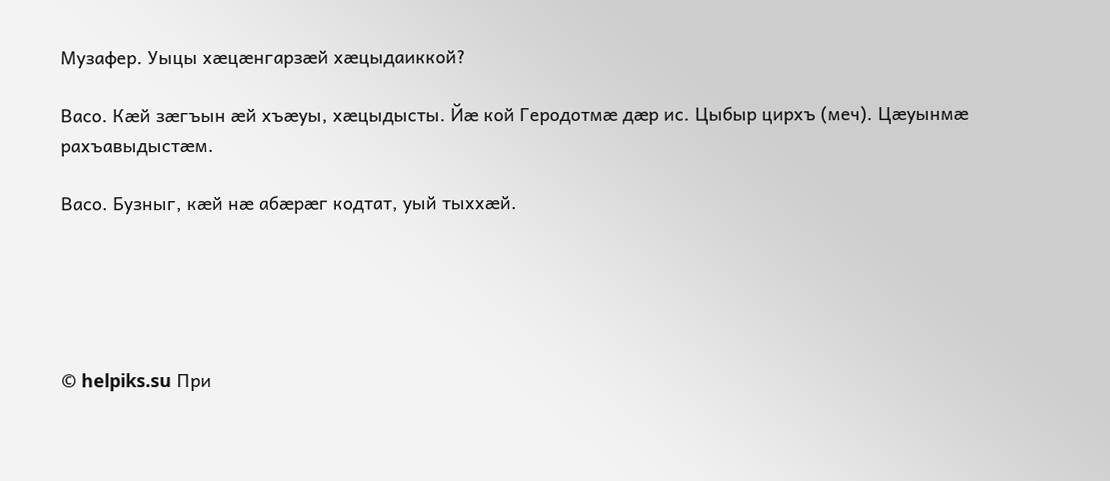Музафер. Уыцы хæцæнгарзæй хæцыдаиккой?

Васо. Кæй зæгъын æй хъæуы, хæцыдысты. Йæ кой Геродотмæ дæр ис. Цыбыр цирхъ (меч). Цæуынмæ рахъавыдыстæм.

Васо. Бузныг, кæй нæ абæрæг кодтат, уый тыххæй.





© helpiks.su При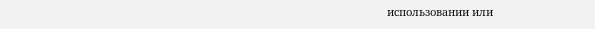использовании или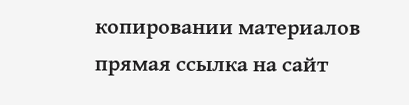копировании материалов прямая ссылка на сайт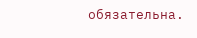обязательна.